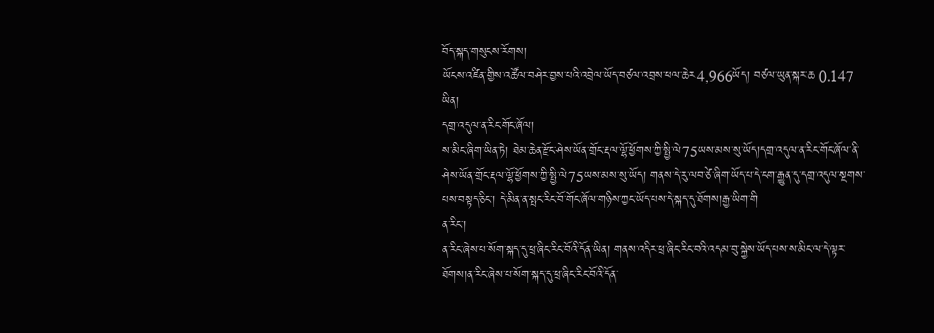བོད་སྐད་གསུངས་རོགས།
ཡོངས་འཛིན་གྱིས་འཚོལ་བཤེར་བྱས་པའི་འབྲེལ་ཡོད་བཙལ་འབྲས་ཕལ་ཆེར4,966ཡོད། བཙལ་ཡུན་སྐར་ཆ 0.147
ཡིན།
དགྲ་འདུལ་ན་རིང་གོང་ཞོལ།
ས་མིང་ཞིག་ཡིན་ཏེ། ཐེམ་ཆེན་རྫོང་ཤེས་ཡོན་གྲོང་རྡལ་ལྷོ་ཕྱོགས་ཀྱི་སྤྱི་ལེ75ཡས་མས་སུ་ཡོད།དགྲ་འདུལ་ན་རིང་གོང་ཞོལ་ནི་ཤེས་ཡོན་གྲོང་རྡལ་ལྷོ་ཕྱོགས་ཀྱི་སྤྱི་ལེ75ཡས་མས་སུ་ཡོད། གནས་དེ་རུ་ལབ་ཙེ་ཞིག་ཡོད་པ་དེ་ངག་རྒྱུན་དུ་དགྲ་འདུལ་སྔགས་པས་བསྟད་ཅིང་། དེ་མིན་ན་སྤང་རིང་བོ་གོང་ཞོལ་གཉིས་ཀྱང་ཡོད་པས་དེ་སྐད་དུ་ཐོགས།རྒྱ་ཡིག་གི
ན་རིང་།
ན་རིང་ཞེས་པ་སོག་སྐད་དུ་ཕྲ་ཞིང་རིང་བོའི་དོན་ཡིན། གནས་འདིར་ཕྲ་ཞིང་རིང་བའི་འདམ་བུ་སྐྱེས་ཡོད་པས་ས་མིང་ལ་དེ་ལྟར་ཐོགས།ན་རིང་ཞེས་པ་སོག་སྐད་དུ་ཕྲ་ཞིང་རིང་བོའི་དོན་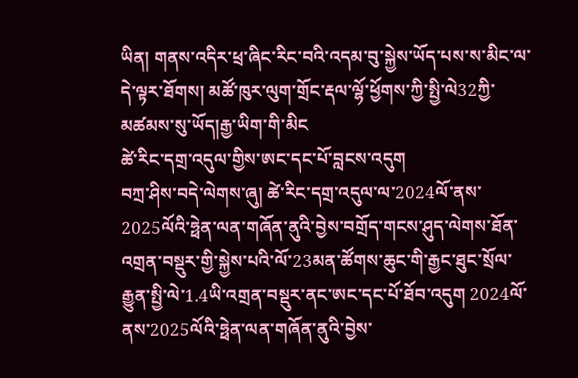ཡིན། གནས་འདིར་ཕྲ་ཞིང་རིང་བའི་འདམ་བུ་སྐྱེས་ཡོད་པས་ས་མིང་ལ་དེ་ལྟར་ཐོགས། མཚོ་ཁུར་ལུག་གྲོང་རྡལ་ལྷོ་ཕྱོགས་ཀྱི་སྤྱི་ལེ32ཀྱི་མཚམས་སུ་ཡོད།རྒྱ་ཡིག་གི་མིང
ཚེ་རིང་དགྲ་འདུལ་གྱིས་ཨང་དང་པོ་བླངས་འདུག
བཀྲ་ཤིས་བདེ་ལེགས་ཞུ། ཚེ་རིང་དགྲ་འདུལ་ལ་2024ལོ་ནས་2025ལོའི་ཧྥེན་ལན་གཞོན་ནུའི་བྱེས་བགྲོད་གངས་ཤུད་ལེགས་ཐོན་འགྲན་བསྡུར་གྱི་སྐྱེས་པའི་ལོ་23མན་ཚོགས་ཆུང་གི་རྒྱང་ཐུང་སྲོལ་རྒྱུན་སྤྱི་ལེ་1.4ཡི་འགྲན་བསྡུར་ནང་ཨང་དང་པོ་ཐོབ་འདུག 2024ལོ་ནས་2025ལོའི་ཧྥེན་ལན་གཞོན་ནུའི་བྱེས་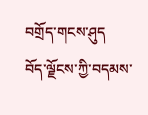བགྲོད་གངས་ཤུད
བོད་ལྗོངས་ཀྱི་བདམས་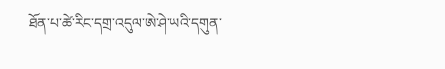ཐོན་པ་ཚེ་རིང་དགྲ་འདུལ་ཨེ་ཤེ་ཡའི་དགུན་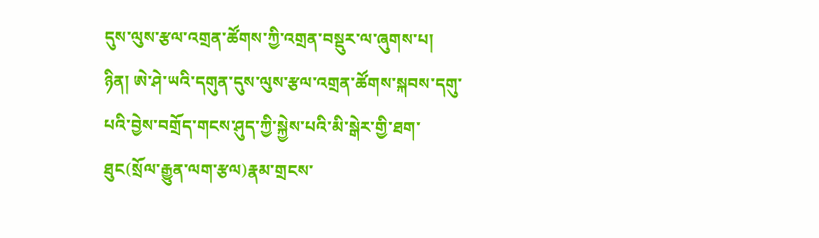དུས་ལུས་རྩལ་འགྲན་ཚོགས་ཀྱི་འགྲན་བསྡུར་ལ་ཞུགས་པ།
ཉིན། ཨེ་ཤེ་ཡའི་དགུན་དུས་ལུས་རྩལ་འགྲན་ཚོགས་སྐབས་དགུ་པའི་བྱེས་བགྲོད་གངས་ཤུད་ཀྱི་སྐྱེས་པའི་མི་སྒེར་གྱི་ཐག་ཐུང(སྲོལ་རྒྱུན་ལག་རྩལ)རྣམ་གྲངས་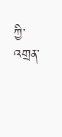ཀྱི་འགྲན་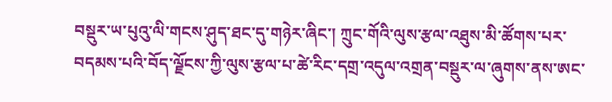བསྡུར་ཡ་པུའུ་ལི་གངས་ཤུད་ཐང་དུ་གཉེར་ཞིང་། ཀྲུང་གོའི་ལུས་རྩལ་འཐུས་མི་ཚོགས་པར་བདམས་པའི་བོད་ལྗོངས་ཀྱི་ལུས་རྩལ་པ་ཚེ་རིང་དགྲ་འདུལ་འགྲན་བསྡུར་ལ་ཞུགས་ནས་ཨང་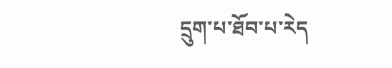དྲུག་པ་ཐོབ་པ་རེད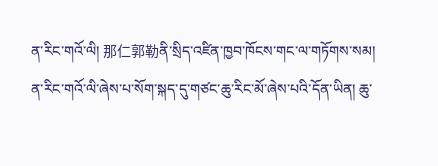ན་རིང་གའོ་ལི། 那仁郭勒ནི་སྲིད་འཛིན་ཁྱབ་ཁོངས་གང་ལ་གཏོགས་སམ།
ན་རིང་གའོ་ལི་ཞེས་པ་སོག་སྐད་དུ་གཙང་ཆུ་རིང་མོ་ཞེས་པའི་དོན་ཡིན། ཆུ་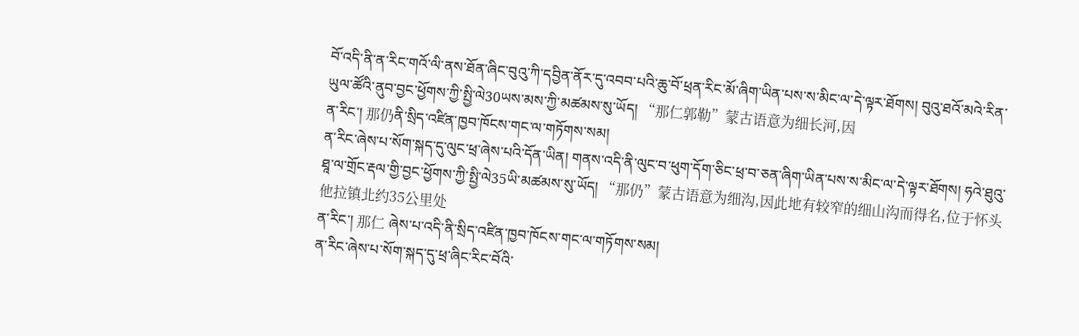བོ་འདི་ནི་ན་རིང་གའོ་ལི་ནས་ཐོན་ཞིང་བུའུ་ཀི་དབྱིན་ནོར་དུ་འབབ་པའི་ཆུ་བོ་ཕྲན་རིང་མོ་ཞིག་ཡིན་པས་ས་མིང་ལ་དེ་ལྟར་ཐོགས། བུའུ་ཐའོ་མའེ་རིན་ཡུལ་ཚོའི་ནུབ་བྱང་ཕྱོགས་ཀྱི་སྤྱི་ལེ30ཡས་མས་ཀྱི་མཚམས་སུ་ཡོད། “那仁郭勒”蒙古语意为细长河,因
ན་རིང་། 那仍ནི་སྲིད་འཛིན་ཁྱབ་ཁོངས་གང་ལ་གཏོགས་སམ།
ན་རིང་ཞེས་པ་སོག་སྐད་དུ་ལུང་ཕྲ་ཞེས་པའི་དོན་ཡིན། གནས་འདི་ནི་ལུང་བ་ཕུག་དོག་ཅིང་ཕྲ་བ་ཅན་ཞིག་ཡིན་པས་ས་མིང་ལ་དེ་ལྟར་ཐོགས། ཧའེ་ཐུའུ་ཐཱ་ལ་གྲོང་རྡལ་གྱི་བྱང་ཕྱོགས་ཀྱི་སྤྱི་ལེ35ཡི་མཚམས་སུ་ཡོད། “那仍”蒙古语意为细沟,因此地有较窄的细山沟而得名,位于怀头他拉镇北约35公里处
ན་རིང་། 那仁 ཞེས་པ་འདི་ནི་སྲིད་འཛིན་ཁྱབ་ཁོངས་གང་ལ་གཏོགས་སམ།
ན་རིང་ཞེས་པ་སོག་སྐད་དུ་ཕྲ་ཞིང་རིང་བོའི་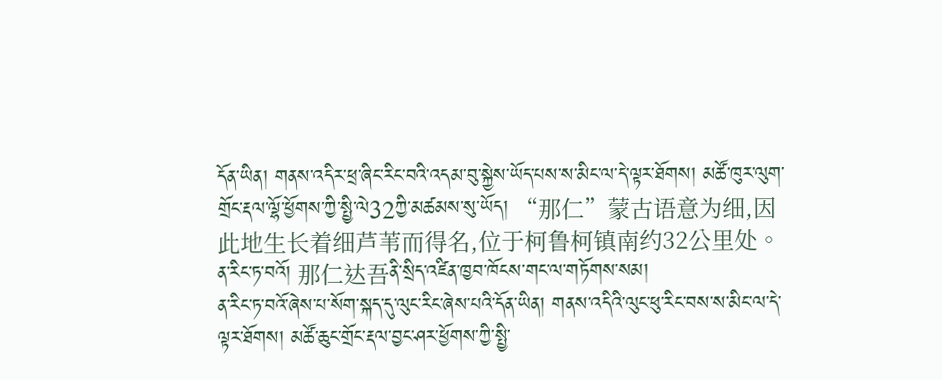དོན་ཡིན། གནས་འདིར་ཕྲ་ཞིང་རིང་བའི་འདམ་བུ་སྐྱེས་ཡོད་པས་ས་མིང་ལ་དེ་ལྟར་ཐོགས། མཚོ་ཁུར་ལུག་གྲོང་རྡལ་ལྷོ་ཕྱོགས་ཀྱི་སྤྱི་ལེ32ཀྱི་མཚམས་སུ་ཡོད། “那仁”蒙古语意为细,因此地生长着细芦苇而得名,位于柯鲁柯镇南约32公里处。
ན་རིང་ཏ་བའོ། 那仁达吾ནི་སྲིད་འཛིན་ཁྱབ་ཁོངས་གང་ལ་གཏོགས་སམ།
ན་རིང་ཏ་བའོ་ཞེས་པ་སོག་སྐད་དུ་ལུང་རིང་ཞེས་པའི་དོན་ཡིན། གནས་འདིའི་ལུང་ཕུ་རིང་བས་ས་མིང་ལ་དེ་ལྟར་ཐོགས། མཚོ་ཆུང་གྲོང་རྡལ་བྱང་ཤར་ཕྱོགས་ཀྱི་སྤྱི་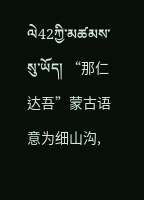ལེ42ཀྱི་མཚམས་སུ་ཡོད། “那仁达吾”蒙古语意为细山沟,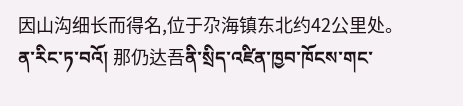因山沟细长而得名,位于尕海镇东北约42公里处。
ན་རིང་ཏ་བའོ། 那仍达吾ནི་སྲིད་འཛིན་ཁྱབ་ཁོངས་གང་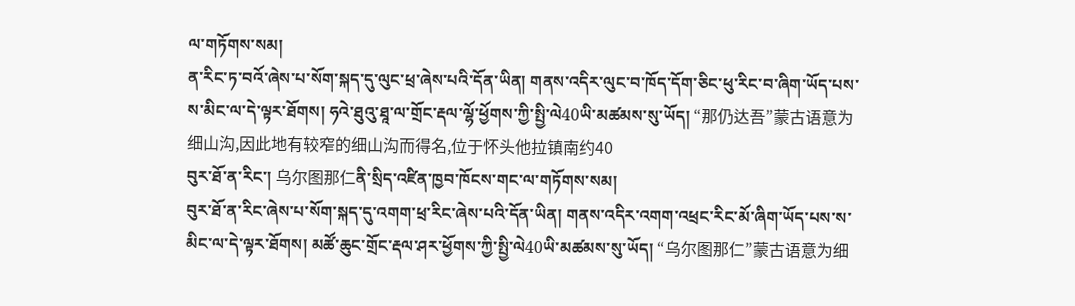ལ་གཏོགས་སམ།
ན་རིང་ཏ་བའོ་ཞེས་པ་སོག་སྐད་དུ་ལུང་ཕྲ་ཞེས་པའི་དོན་ཡིན། གནས་འདིར་ལུང་བ་ཁོད་དོག་ཅིང་ཕུ་རིང་བ་ཞིག་ཡོད་པས་ས་མིང་ལ་དེ་ལྟར་ཐོགས། ཧའེ་ཐུའུ་ཐཱ་ལ་གྲོང་རྡལ་ལྷོ་ཕྱོགས་ཀྱི་སྤྱི་ལེ40ཡི་མཚམས་སུ་ཡོད། “那仍达吾”蒙古语意为细山沟,因此地有较窄的细山沟而得名,位于怀头他拉镇南约40
བུར་ཐོ་ན་རིང་། 乌尔图那仁ནི་སྲིད་འཛིན་ཁྱབ་ཁོངས་གང་ལ་གཏོགས་སམ།
བུར་ཐོ་ན་རིང་ཞེས་པ་སོག་སྐད་དུ་འགག་ཕྲ་རིང་ཞེས་པའི་དོན་ཡིན། གནས་འདིར་འགག་འཕྲང་རིང་མོ་ཞིག་ཡོད་པས་ས་མིང་ལ་དེ་ལྟར་ཐོགས། མཚོ་ཆུང་གྲོང་རྡལ་ཤར་ཕྱོགས་ཀྱི་སྤྱི་ལེ40ཡི་མཚམས་སུ་ཡོད། “乌尔图那仁”蒙古语意为细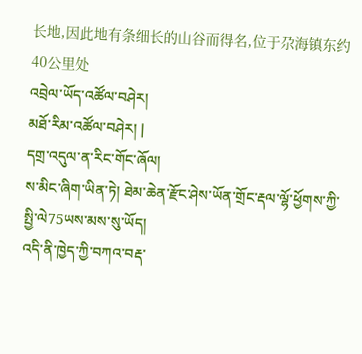长地,因此地有条细长的山谷而得名,位于尕海镇东约40公里处
འབྲེལ་ཡོད་འཚོལ་བཤེར།
མཐོ་རིམ་འཚོལ་བཤེར། |
དགྲ་འདུལ་ན་རིང་གོང་ཞོལ།
ས་མིང་ཞིག་ཡིན་ཏེ། ཐེམ་ཆེན་རྫོང་ཤེས་ཡོན་གྲོང་རྡལ་ལྷོ་ཕྱོགས་ཀྱི་སྤྱི་ལེ75ཡས་མས་སུ་ཡོད།
འདི་ནི་ཁྱེད་ཀྱི་བཀའ་བརྡ་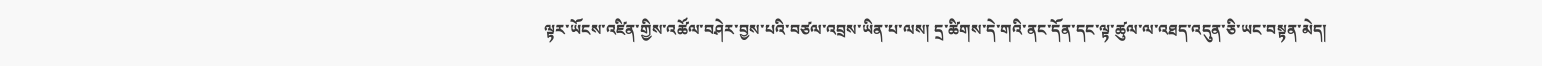ལྟར་ཡོངས་འཛིན་གྱིས་འཚོལ་བཤེར་བྱས་པའི་བཙལ་འབྲས་ཡིན་པ་ལས། དྲ་ཚིགས་དེ་གའི་ནང་དོན་དང་ལྟ་ཚུལ་ལ་འཐད་འདུན་ཅི་ཡང་བསྟན་མེད།